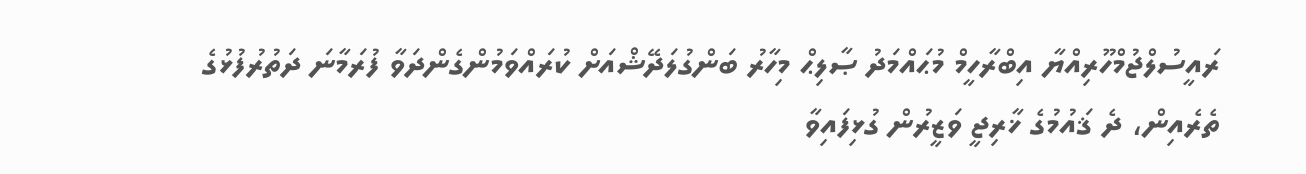ރައީސުލްޖުމްހޫރިއްޔާ އިބްރާހީމް މުޙައްމަދު ޞާލިޙް މިހާރު ބަންގުލަދޭޝްއަށް ކުރައްވަމުންގެންދަވާ ފުރަމާނަ ދަތުރުފުޅުގެ ތެރެއިން، ދެ ޤައުމުގެ ޚާރިޖީ ވަޒީރުން ގުޅިފައިވާ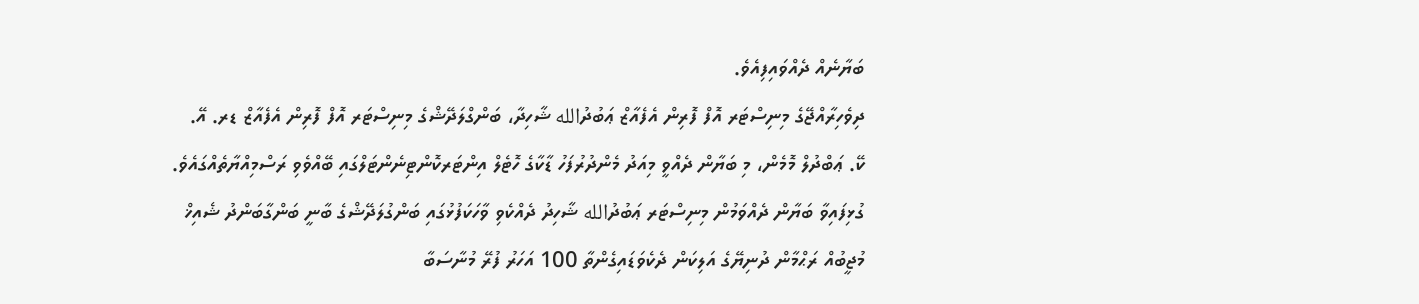ބަޔާނެއް ދެއްވައިފިއެވެ.
ދިވެހިރާއްޖޭގެ މިނިސްޓަރ އޮފް ފޮރިން އެފެއާޒް ޢަބުދުالله ޝާހިދާ، ބަންގްލަދޭޝްގެ މިނިސްޓަރ އޮފް ފޮރިން އެފެއާޒް ޑރ. އޭ. ކޭ. ޢަބްދުލް މޮމެން، މި ބަޔާން ދެއްވީ މިއަދު މެންދުރުފަހު ޑާކާގެ ހޮޓެލް އިންޓަރކޮންޓިނެންޓަލްގައި ބޭއްވެވި ރަސްމިއްޔާތެއްގައެވެ.
ގުޅިފައިވާ ބަޔާން ދެއްވަމުން މިނިސްޓަރ ޢަބުދުالله ޝާހިދު ދެއްކެވި ވާހަކަފުޅުގައި ބަންގުލަދޭޝްގެ ބާނީ ބަންގާބަންދު ޝެއިޚް މުޖީބުއް ރަޙްމާން ދުނިޔޭގެ އަލިކަން ދެކެވަޑައިގެންތާ 100 އަހަރު ފުރޭ މުނާސަބާ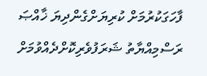ފާހަގަކުރުމަށް ކުރިޔަށްގެންދިޔަ ޚާއްޞަ ރަސްމިއްޔާތު ޝަރަފުވެރިކޮށްދެއްވުމަށް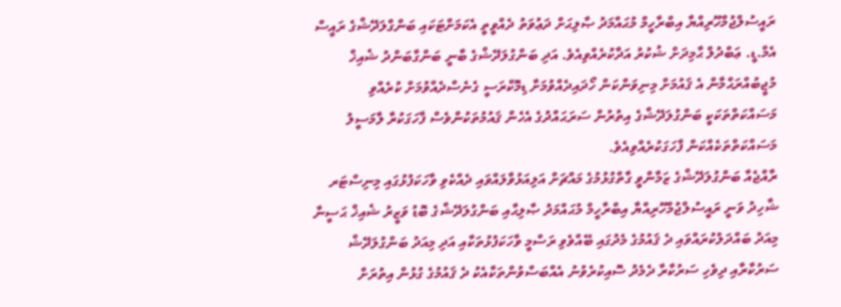ރައީސުލްޖުމްހޫރިއްޔާ އިބްރާހީމް މުޙައްމަދު ޞާލިޙަށް ދަޢުވަތު ދެއްވީތީ އެކަމަށްޓަކައި ބަންގްލަދޭޝްގެ ރައީސް އެމް.ޑީ. ޢަބްދުލް ޙާމިދަށް ޝުކުރު އަދާކުރެއްވިއެވެ. އަދި ބަންގުލަދޭޝްގެ ބާނީ ބަންގާބަންދު ޝެއިޚް މުޖީބުއްރަޙްމާން އެ ޤައުމަށް މިނިވަންކަން ހޯދައިދެއްވުމަށާ ޑިމޮކްރަސީ ގެނެސްދެއްވުމަށް ކުރެއްވި މަސައްކަތްތަކަކީ ބަންގުލަދޭޝްގެ އިތުރުން ސަރަޙައްދުގެ އެހެން ޤައުމުތަކުންވެސް ފާހަގަކުރާ ލާމަސީލު މަސައްކަތްތަކެއްކަން ފާހަގަކުރެއްވިއެވެ.
ރާއްޖެއާ ބަންގުލަދޭޝްގެ ޒަމާންވީ ގާތްގުޅުމުގެ މައްޗަށް އަލިއަޅުވާލައްވައި ދެއްކެވި ވާހަކަފުޅުގައި މިނިސްޓަރ ޝާހިދު ވަނީ ރައީސުލްޖުމްހޫރިއްޔާ އިބްރާހީމް މުޙައްމަދު ޞާލިޙާއި ބަންގުލަދޭޝްގެ ބޮޑު ވަޒީރު ޝެއިޚް ޙަސީނާ މިއަދު ބައްދަލުކުރައްވައި ދެ ޤައުމުގެ މެދުގައި ބޭއްވެވި ރަސްމީ ވާހަކަފުޅުތަކާއި އަދި މިއަދު ބަންގުލަދޭޝް ސަރުކާރާއި ދިވެހި ސަރުކާރާ ދެމެދު ސޮއިކުރެވުނު އެއްބަސްވުންތަކާއެކު ދެ ޤައުމުގެ ގުޅުން އިތުރަށް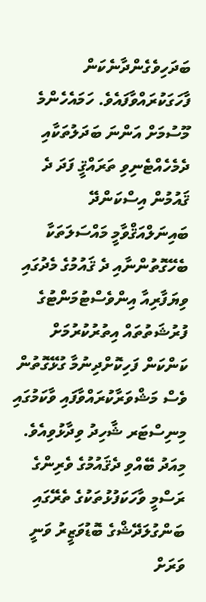ބަދަހިވެގެންދާނެކަން ފާހަގަކުރައްވާފައެވެ. ހަމައެހެންމެ މޫސުމަށް އަންނަ ބަދަލުތަކާއި ދެމެހެއްޓެނިވި ތަރައްޤީ ފަދަ ދެ ޤައުމުން އިސްކަންދޭ ބައިނަލްއަޤްވާމީ މައްސަލަތަކާ ބެހޭގޮތުންނާއި ދެ ޤައުމުގެ މެދުގައި ވިޔަފާރިއާ އިންވެސްޓުމަންޓުގެ ފުރުޝަތުތައް އިތުރުކުރުމަށް ކަންކަން ފަހިކޮށްދިނުމާ ގުޅޭގޮތުން ވެސް މަޝްވަރާކުރައްވާފައި ވާކަމުގައި މިނިސްޓަރ ޝާހިދު ވިދާޅުވިއެވެ.
މިއަދު ބޭއްވި ދެޤައުމުގެ ވެރިންގެ ރަސްމީ ވާހަކަފުޅުތަކުގެ ތެރޭގައި ބަންގުލަދޭޝްގެ ބޮޑުވަޒީރު ވަނީ ވަރަށް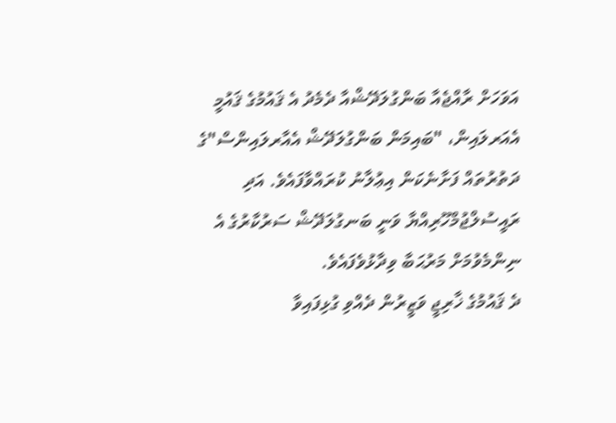އަވަހަށް ރާއްޖެއާ ބަންގުލަދޭޝްއާ ދެމެދު އެ ޤައުމުގެ ޤައުމީ އެއަރލައިން، "ބައިމަން ބަންގުލަދޭޝް އެއާރލައިންސް"ގެ ދަތުރުތައް ފަށާނެކަން އިޢުލާނު ކުރައްވާފައެވެ. އަދި ރައީސުލްޖުމްހޫރިއްޔާ ވަނީ ބަނގުލަދޭޝް ސަރުކާރުގެ އެ ނިންމެވުމަށް މަރުޙަބާ ވިދާޅުވެފައެވެ.
ދެ ޤައުމުގެ ޚާރިޖީ ވަޒީރުން ދެއްވި ގުޅިފައިވާ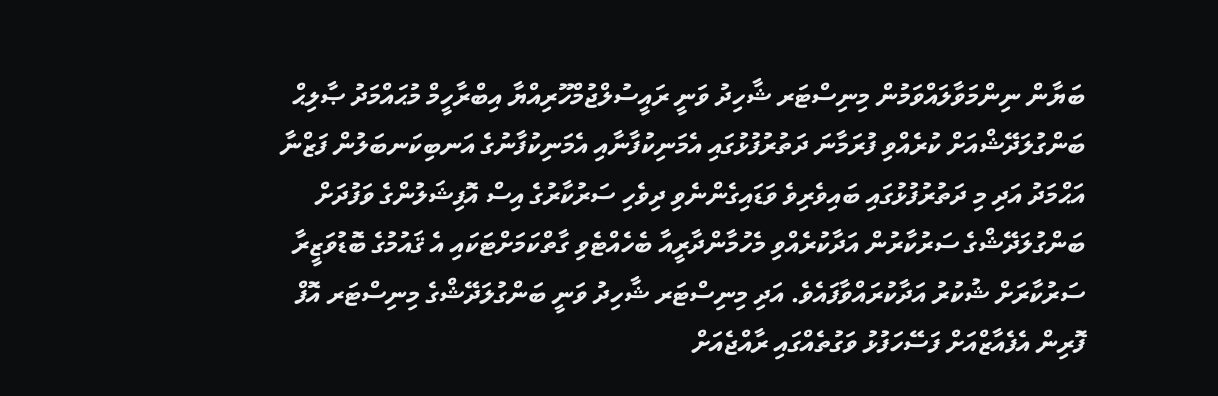ބަޔާން ނިންމަވާލައްވަމުން މިނިސްޓަރ ޝާހިދު ވަނީ ރައީސުލްޖުމްހޫރިއްޔާ އިބްރާހީމް މުޙައްމަދު ޞާލިޙް ބަންގުލަދޭޝްއަށް ކުރެއްވި ފުރަމާނަ ދަތުރުފުޅުގައި އެމަނިކުފާނާއި އެމަނިކުފާނުގެ އަނބިކަނބަލުން ފަޒްނާ އަޙްމަދު އަދި މި ދަތުރުފުޅުގައި ބައިވެރިވެ ވަޑައިގެންނެވި ދިވެހި ސަރުކާރުގެ އިސް އޮފިޝަލުންގެ ވަފުދަށް ބަންގުލަދޭޝްގެ ސަރުކާރުން އަދާކުރެއްވި މެހުމާންދާރީއާ ބެހެއްޓެވި ގާތްކަމަށްޓަކައި އެ ޤައުމުގެ ބޮޑުވަޒީރާ ސަރުކާރަށް ޝުކުރު އަދާކުރައްވާފައެވެ. އަދި މިނިސްޓަރ ޝާހިދު ވަނީ ބަންގުލަދޭޝްގެ މިނިސްޓަރ އޮފް ފޮރިން އެފެއާޒްއަށް ފަސޭހަފުޅު ވަގުތެއްގައި ރާއްޖެއަށް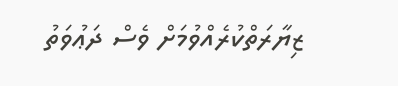ޒިޔާރަތްކުރެއްވުމަށް ވެސް ދަޢުވަތު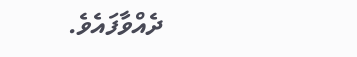ދެއްވާފައެވެ.